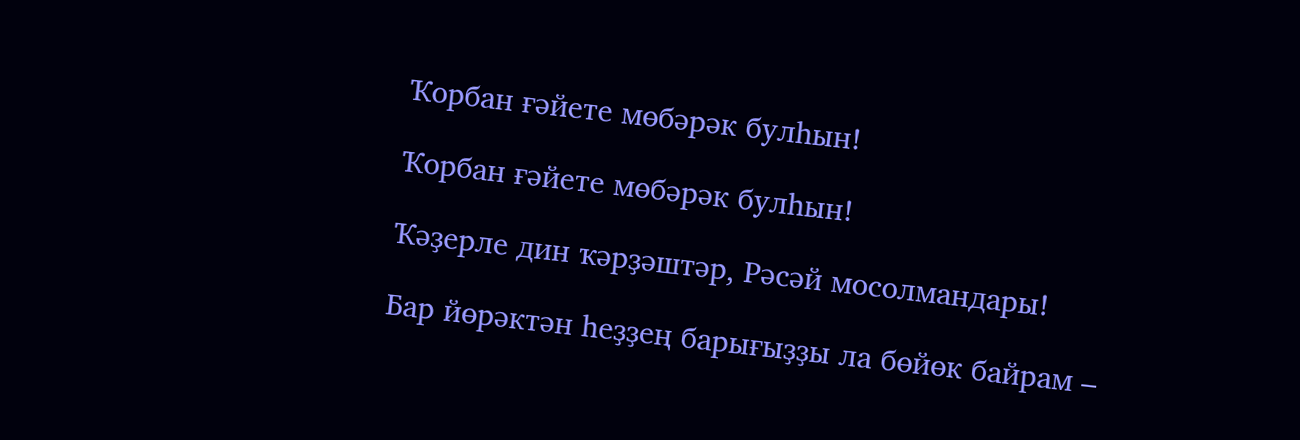Ҡорбан ғәйете мөбәрәк булһын!

Ҡорбан ғәйете мөбәрәк булһын!

Ҡәҙерле дин ҡәрҙәштәр, Рәсәй мосолмандары!

Бар йөрәктән һеҙҙең барығыҙҙы ла бөйөк байрам –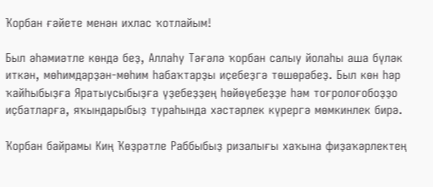Ҡорбан ғәйете менән ихлас ҡотлайым!

Был әһәмиәтле көндә беҙ, Аллаһу Тәғәлә ҡорбан салыу йолаһы аша бүләк иткән, мөһимдәрҙән-мөһим һабаҡтарҙы иҫебеҙгә төшөрәбеҙ. Был көн һәр ҡайһыбыҙға Яратыусыбыҙға үҙебеҙҙең һөйөүебеҙҙе һәм тоғролоғобоҙҙо иҫбатларға, яҡындарыбыҙ тураһында хәстәрлек күрергә мөмкинлек бирә.

Ҡорбан байрамы Киң Ҡөҙрәтле Раббыбыҙ ризалығы хаҡына фиҙаҡәрлектең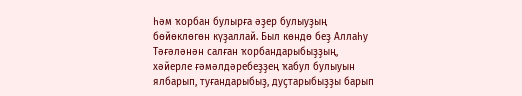һәм ҡорбан булырға әҙер булыуҙың бөйөклөгөн күҙаллай. Был көндө беҙ Аллаһу Тәғәләнән салған ҡорбандарыбыҙҙың, хәйерле ғәмәлдәребеҙҙең ҡабул булыуын ялбарып, туғандарыбыҙ, дуҫтарыбыҙҙы барып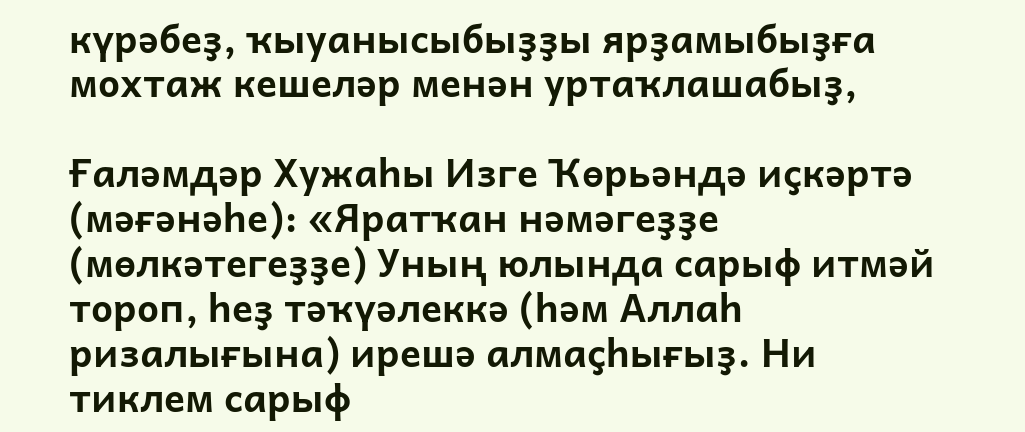күрәбеҙ, ҡыуанысыбыҙҙы ярҙамыбыҙға мохтаж кешеләр менән уртаҡлашабыҙ,

Ғаләмдәр Хужаһы Изге Ҡөрьәндә иҫкәртә (мәғәнәһе): «Яратҡан нәмәгеҙҙе (мөлкәтегеҙҙе) Уның юлында сарыф итмәй тороп, һеҙ тәҡүәлеккә (һәм Аллаһ ризалығына) ирешә алмаҫһығыҙ. Ни тиклем сарыф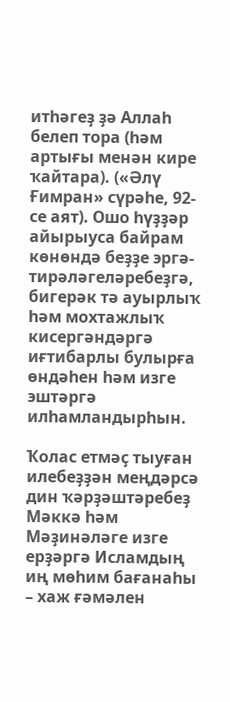итһәгеҙ ҙә Аллаһ белеп тора (һәм артығы менән кире ҡайтара). («Әлү Ғимран» сүрәһе, 92-се аят). Ошо һүҙҙәр айырыуса байрам көнөндә беҙҙе эргә-тирәләгеләребеҙгә, бигерәк тә ауырлыҡ һәм мохтажлыҡ кисергәндәргә иғтибарлы булырға өндәһен һәм изге эштәргә илһамландырһын.

Ҡолас етмәҫ тыуған илебеҙҙән меңдәрсә дин ҡәрҙәштәребеҙ Мәккә һәм Мәҙинәләге изге ерҙәргә Исламдың иң мөһим бағанаһы – хаж ғәмәлен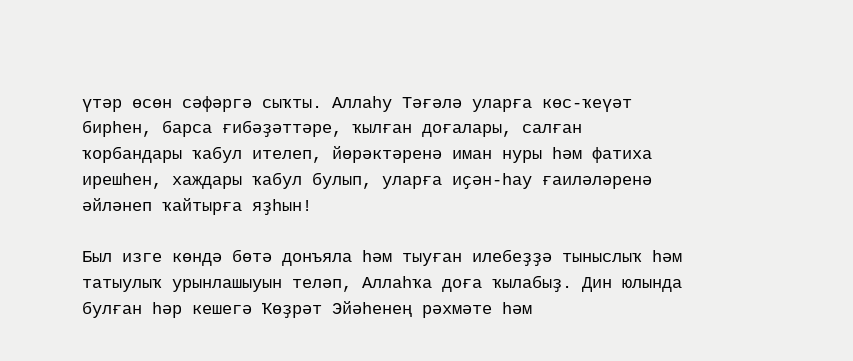үтәр өсөн сәфәргә сыҡты. Аллаһу Тәғәлә уларға көс-ҡеүәт бирһен, барса ғибәҙәттәре, ҡылған доғалары, салған ҡорбандары ҡабул ителеп, йөрәктәренә иман нуры һәм фатиха ирешһен, хаждары ҡабул булып, уларға иҫән-һау ғаиләләренә әйләнеп ҡайтырға яҙһын!

Был изге көндә бөтә донъяла һәм тыуған илебеҙҙә тыныслыҡ һәм татыулыҡ урынлашыуын теләп, Аллаһҡа доға ҡылабыҙ. Дин юлында булған һәр кешегә Ҡөҙрәт Эйәһенең рәхмәте һәм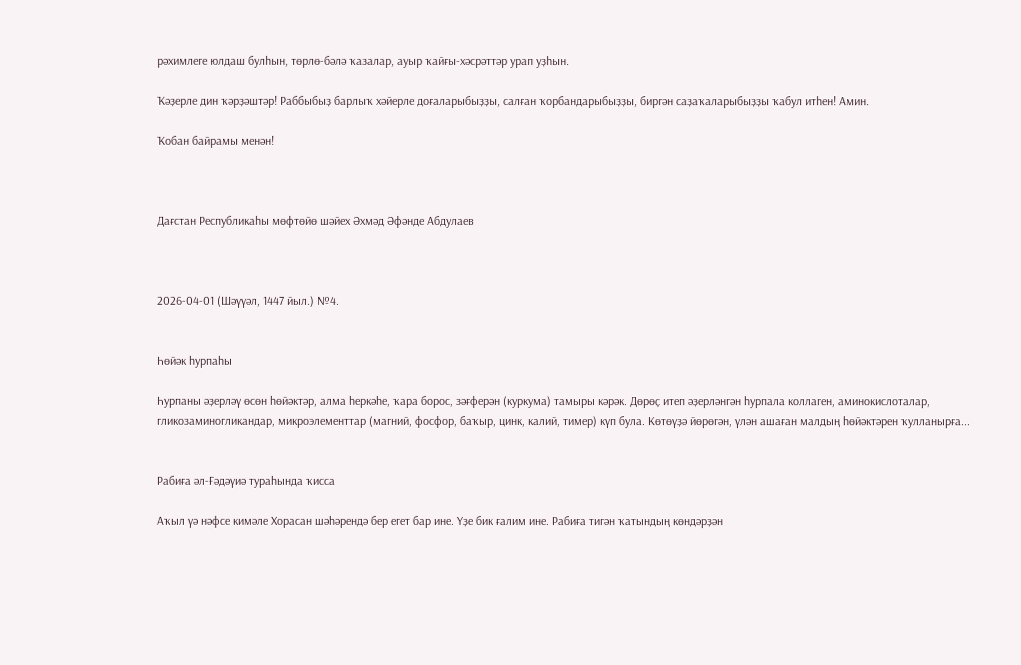рәхимлеге юлдаш булһын, төрлө-бәлә ҡазалар, ауыр ҡайғы-хәсрәттәр урап уҙһын.

Ҡәҙерле дин ҡәрҙәштәр! Раббыбыҙ барлыҡ хәйерле доғаларыбыҙҙы, салған ҡорбандарыбыҙҙы, биргән саҙаҡаларыбыҙҙы ҡабул итһен! Амин.

Ҡобан байрамы менән!



Дағстан Республикаһы мөфтөйө шәйех Әхмәд Әфәнде Абдулаев



2026-04-01 (Шәүүәл, 1447 йыл.) №4.


Һөйәк һурпаһы

Һурпаны әҙерләү өсөн һөйәктәр, алма һеркәһе, ҡара борос, зәғферән (куркума) тамыры кәрәк. Дөрөҫ итеп әҙерләнгән һурпала коллаген, аминокислоталар, гликозаминогликандар, микроэлементтар (магний, фосфор, баҡыр, цинк, калий, тимер) күп була. Көтөүҙә йөрөгән, үлән ашаған малдың һөйәктәрен ҡулланырға...


Рабиға әл-Ғәдәүиә тураһында ҡисса

Аҡыл үә нәфсе кимәле Хорасан шәһәрендә бер егет бар ине. Үҙе бик ғалим ине. Рабиға тигән ҡатындың көндәрҙән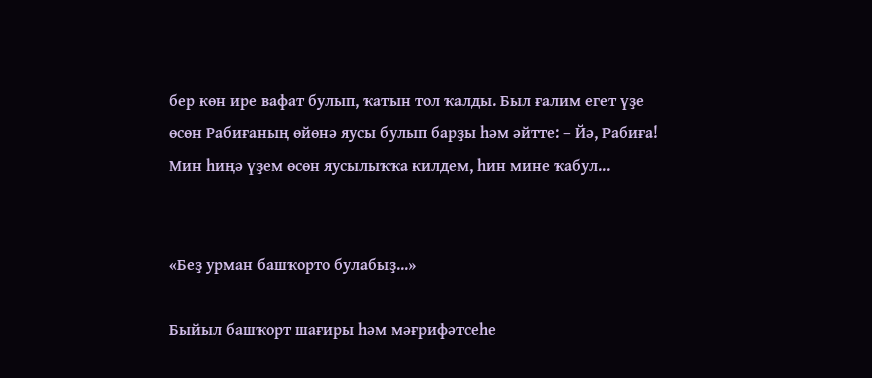бер көн ире вафат булып, ҡатын тол ҡалды. Был ғалим егет үҙе өсөн Рабиғаның өйөнә яусы булып барҙы һәм әйтте: – Йә, Рабиға! Мин һиңә үҙем өсөн яусылыҡҡа килдем, һин мине ҡабул...


«Беҙ урман башҡорто булабыҙ...»

Быйыл башҡорт шағиры һәм мәғрифәтсеһе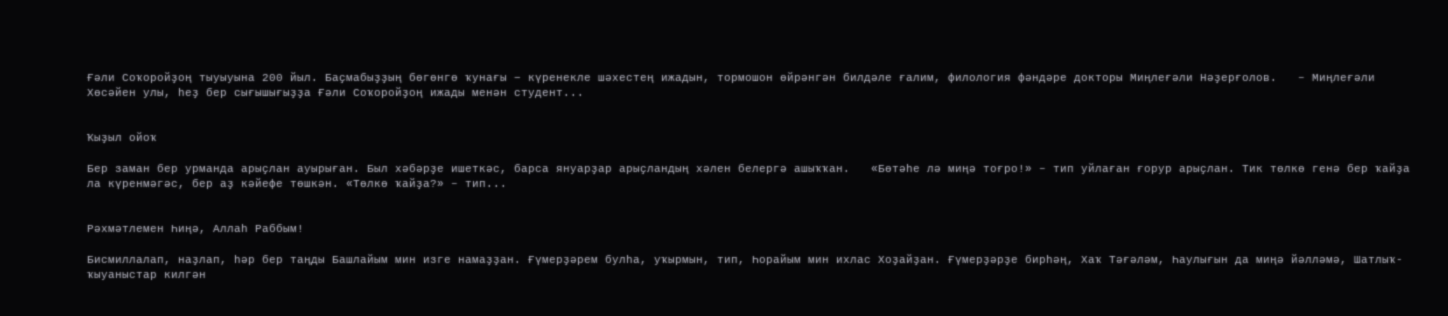Ғәли Соҡоройҙоң тыуыуына 200 йыл. Баҫмабыҙҙың бөгөнгө ҡунағы − күренекле шәхестең ижадын, тормошон өйрәнгән билдәле ғалим, филология фәндәре докторы Миңлеғәли Нәҙерғолов.   – Миңлеғәли Хөсәйен улы, һеҙ бер сығышығыҙҙа Ғәли Соҡоройҙоң ижады менән студент...


Ҡыҙыл ойоҡ

Бер заман бер урманда арыҫлан ауырыған. Был хәбәрҙе ишеткәс, барса януарҙар арыҫландың хәлен белергә ашыҡҡан.   «Бөтәһе лә миңә тоғро!» – тип уйлаған ғорур арыҫлан. Тик төлкө генә бер ҡайҙа ла күренмәгәс, бер аҙ кәйефе төшкән. «Төлкө ҡайҙа?» – тип...


Рәхмәтлемен Һиңә, Аллаһ Раббым!

Бисмиллалап, наҙлап, һәр бер таңды Башлайым мин изге намаҙҙан. Ғүмерҙәрем булһа, уҡырмын, тип, Һорайым мин ихлас Хоҙайҙан. Ғүмерҙәрҙе бирһәң, Хаҡ Тәғәләм, Һаулығын да миңә йәлләмә, Шатлыҡ-ҡыуаныстар килгән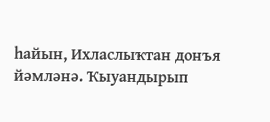һайын, Ихласлыҡтан донъя йәмләнә. Ҡыуандырып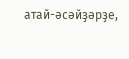атай-әсәйҙәрҙе,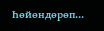Һөйөндөрөп...